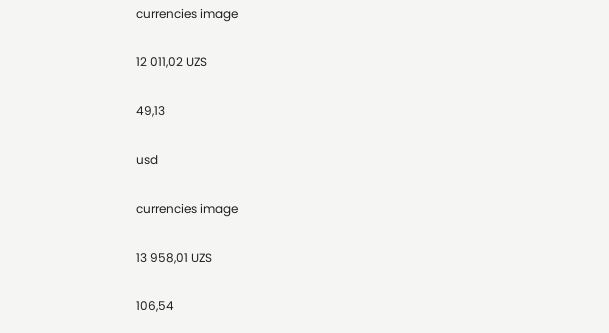currencies image

12 011,02 UZS

49,13

usd

currencies image

13 958,01 UZS

106,54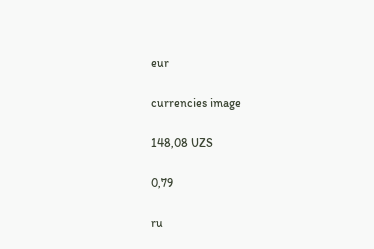eur

currencies image

148,08 UZS

0,79

ru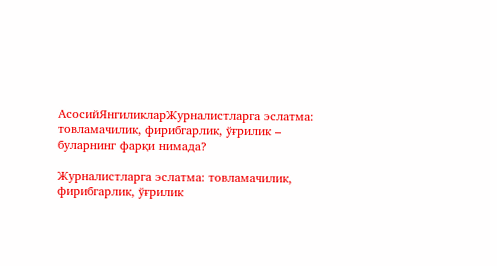АсосийЯнгиликларЖурналистларга эслатма: товламачилик, фирибгарлик, ўғрилик – буларнинг фарқи нимада?

Журналистларга эслатма: товламачилик, фирибгарлик, ўғрилик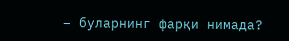– буларнинг фарқи нимада?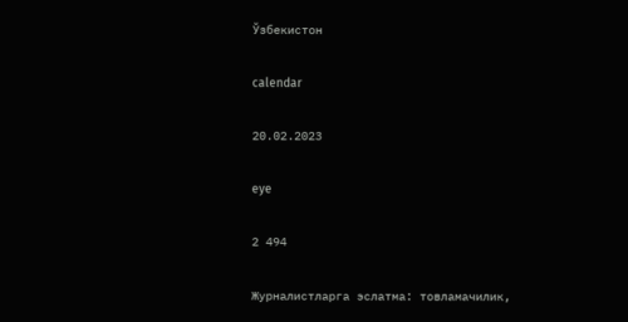Ўзбекистон

calendar

20.02.2023

eye

2 494

Журналистларга эслатма: товламачилик,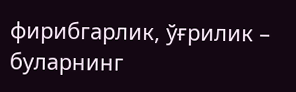фирибгарлик, ўғрилик – буларнинг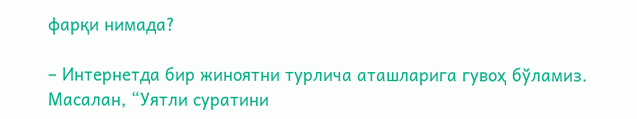фарқи нимада?

– Интернетда бир жиноятни турлича аташларига гувоҳ бўламиз. Масалан, “Уятли суратини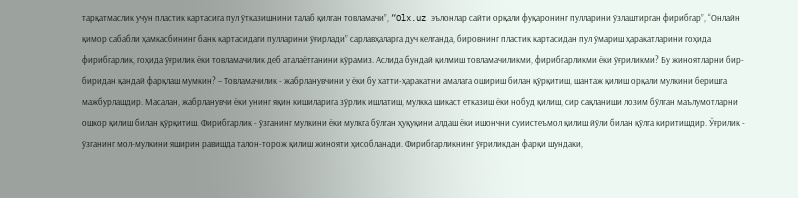тарқатмаслик учун пластик картасига пул ўтказишнини талаб қилган товламачи”, “Olx.uz эълонлар сайти орқали фуқаронинг пулларини ўзлаштирган фирибгар”, “Онлайн қимор сабабли ҳамкасбининг банк картасидаги пулларини ўғирлади” сарлавҳаларга дуч келганда, бировнинг пластик картасидан пул ўмариш ҳаракатларини гоҳида фирибгарлик, гоҳида ўғрилик ёки товламачилик деб аталаётганини кўрамиз. Аслида бундай қилмиш товламачиликми, фирибгарликми ёки ўғриликми? Бу жиноятларни бир-биридан қандай фарқлаш мумкин? – Товламачилик - жабрланувчини у ёки бу хатти-ҳаракатни амалага ошириш билан қўрқитиш, шантаж қилиш орқали мулкини беришга мажбурлашдир. Масалан, жабрланувчи ёки унинг яқин кишиларига зўрлик ишлатиш, мулкка шикаст етказиш ёки нобуд қилиш, сир сақланиши лозим бўлган маълумотларни ошкор қилиш билан қўрқитиш. Фирибгарлик - ўзганинг мулкини ёки мулкга бўлган ҳуқуқини алдаш ёки ишончни суиистеъмол қилиш йўли билан қўлга киритишдир. Ўғрилик - ўзганинг мол-мулкини яширин равишда талон-торож қилиш жинояти ҳисобланади. Фирибгарликнинг ўғриликдан фарқи шундаки,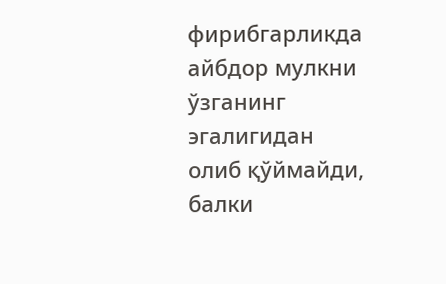фирибгарликда айбдор мулкни ўзганинг эгалигидан олиб қўймайди, балки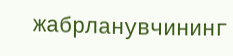жабрланувчининг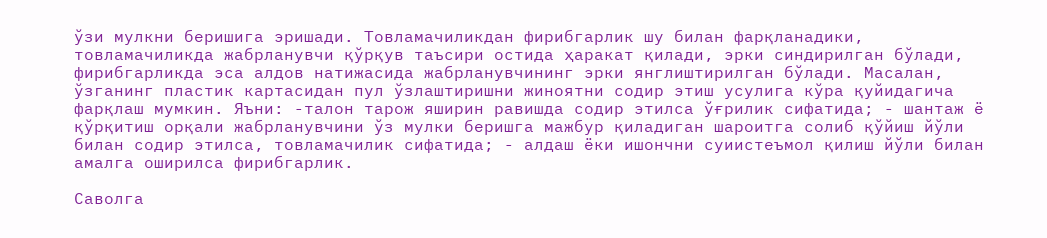ўзи мулкни беришига эришади. Товламачиликдан фирибгарлик шу билан фарқланадики, товламачиликда жабрланувчи қўрқув таъсири остида ҳаракат қилади, эрки синдирилган бўлади, фирибгарликда эса алдов натижасида жабрланувчининг эрки янглиштирилган бўлади. Масалан, ўзганинг пластик картасидан пул ўзлаштиришни жиноятни содир этиш усулига кўра қуйидагича фарқлаш мумкин. Яъни: -талон тарож яширин равишда содир этилса ўғрилик сифатида; - шантаж ё қўрқитиш орқали жабрланувчини ўз мулки беришга мажбур қиладиган шароитга солиб қўйиш йўли билан содир этилса, товламачилик сифатида; - алдаш ёки ишончни суиистеъмол қилиш йўли билан амалга оширилса фирибгарлик.

Саволга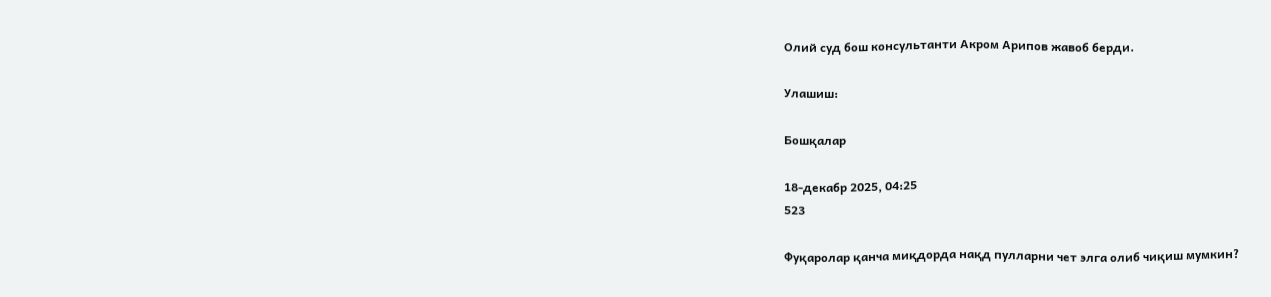Олий суд бош консультанти Акром Арипов жавоб берди.

Улашиш:

Бошқалар

18-декабр 2025, 04:25
523

Фуқаролар қанча миқдорда нақд пулларни чет элга олиб чиқиш мумкин?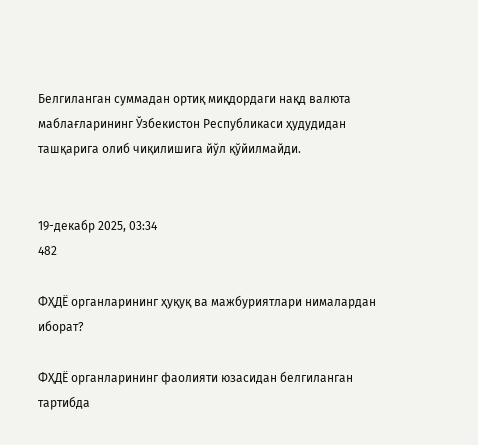Белгиланган суммадан ортиқ миқдордаги нақд валюта маблағларининг Ўзбекистон Республикаси ҳудудидан ташқарига олиб чиқилишига йўл қўйилмайди.


19-декабр 2025, 03:34
482

ФҲДЁ органларининг ҳуқуқ ва мажбуриятлари нималардан иборат?

ФҲДЁ органларининг фаолияти юзасидан белгиланган тартибда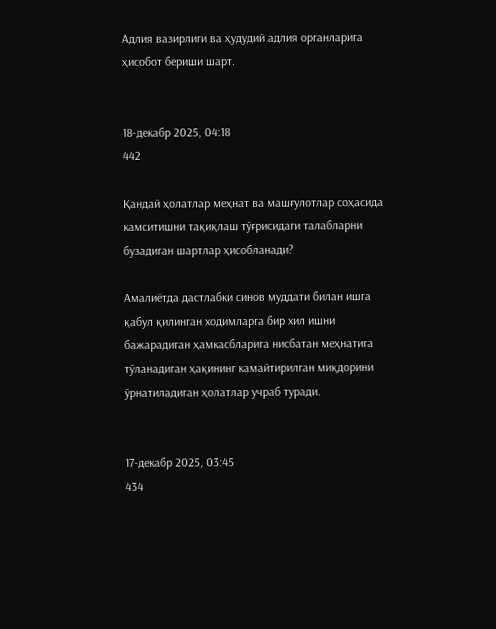Адлия вазирлиги ва ҳудудий адлия органларига ҳисобот бериши шарт.


18-декабр 2025, 04:18
442

Қандай ҳолатлар меҳнат ва машғулотлар соҳасида камситишни тақиқлаш тўғрисидаги талабларни бузадиган шартлар ҳисобланади?

Амалиётда дастлабки синов муддати билан ишга қабул қилинган ходимларга бир хил ишни бажарадиган ҳамкасбларига нисбатан меҳнатига тўланадиган ҳақининг камайтирилган миқдорини ўрнатиладиган ҳолатлар учраб туради.


17-декабр 2025, 03:45
434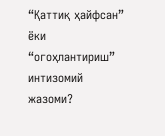“Қаттиқ ҳайфсан” ёки “огоҳлантириш” интизомий жазоми?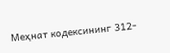Меҳнат кодексининг 312-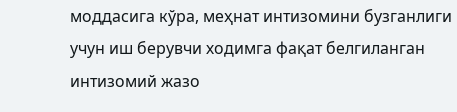моддасига кўра, меҳнат интизомини бузганлиги учун иш берувчи ходимга фақат белгиланган интизомий жазо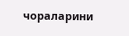чораларини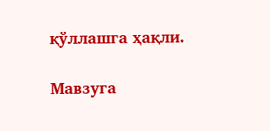қўллашга ҳақли.

Мавзуга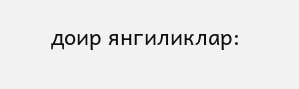доир янгиликлар: